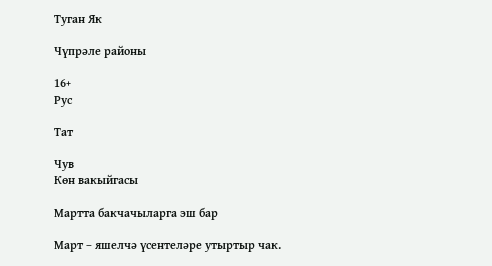Туган Як

Чүпрәле районы

16+
Рус

Тат

Чув
Көн вакыйгасы

Мартта бакчачыларга эш бар

Март – яшелчә үсентеләре утыртыр чак.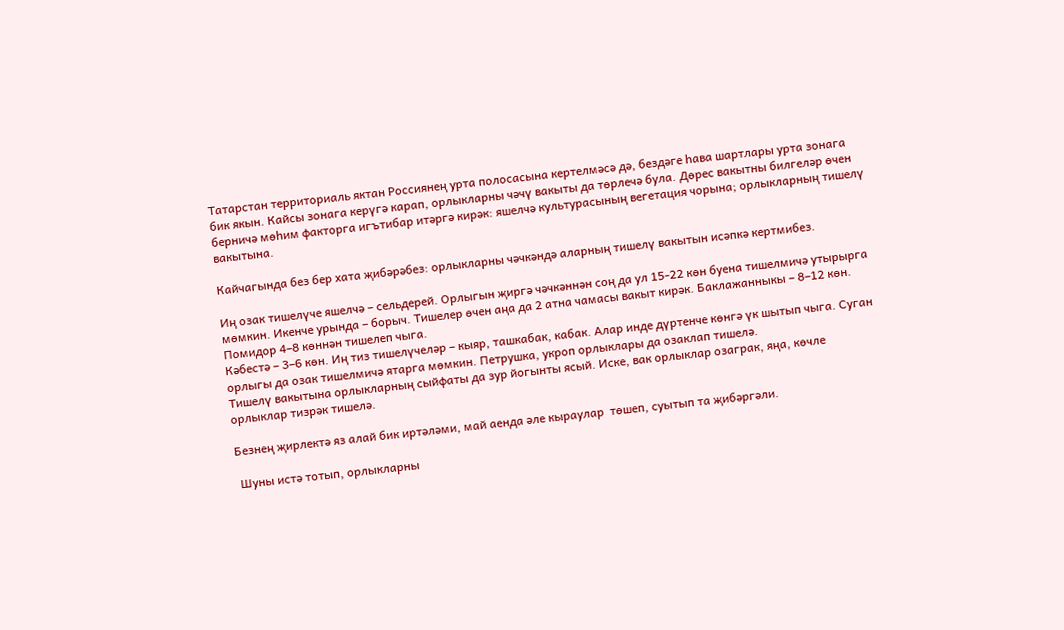Татарстан территориаль яктан Россиянең урта полосасына кертелмәсә дә, бездәге һава шартлары урта зонага бик якын. Кайсы зонага керүгә карап, орлыкларны чәчү вакыты да төрлечә була. Дөрес вакытны билгеләр өчен берничә мөһим факторга игътибар итәргә кирәк: яшелчә культурасының вегетация чорына; орлыкларның тишелү вакытына.

Кайчагында без бер хата җибәрәбез: орлыкларны чәчкәндә аларның тишелү вакытын исәпкә кертмибез.

Иң озак тишелүче яшелчә – сельдерей. Орлыгын җиргә чәчкәннән соң да ул 15-22 көн буена тишелмичә утырырга мөмкин. Икенче урында – борыч. Тишелер өчен аңа да 2 атна чамасы вакыт кирәк. Баклажанныкы – 8–12 көн. Помидор 4–8 көннән тишелеп чыга.
Кәбестә – 3–6 көн. Иң тиз тишелүчеләр – кыяр, ташкабак, кабак. Алар инде дүртенче көнгә үк шытып чыга. Суган орлыгы да озак тишелмичә ятарга мөмкин. Петрушка, укроп орлыклары да озаклап тишелә.
Тишелү вакытына орлыкларның сыйфаты да зур йогынты ясый. Иске, вак орлыклар озаграк, яңа, көчле орлыклар тизрәк тишелә.

Безнең җирлектә яз алай бик иртәләми, май аенда әле кыраулар  төшеп, суытып та җибәргәли.

 Шуны истә тотып, орлыкларны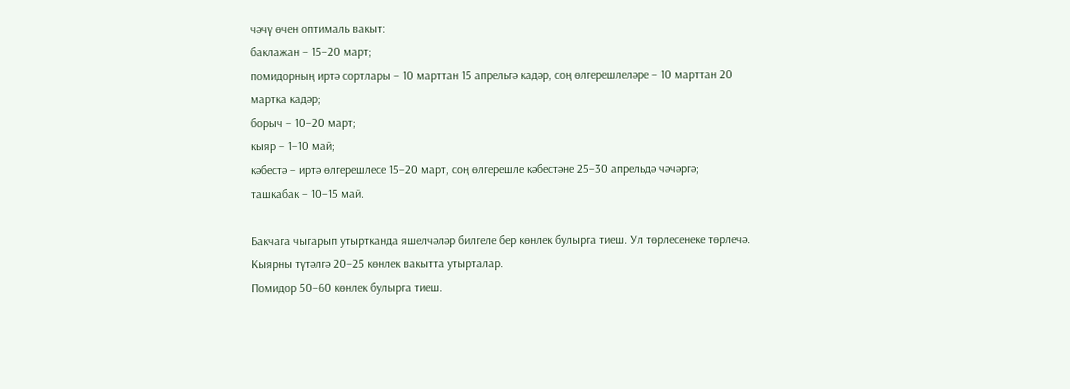чәчү өчен оптималь вакыт:
баклажан – 15–20 март;
помидорның иртә сортлары – 10 марттан 15 апрельгә кадәр, соң өлгерешлеләре – 10 марттан 20 мартка кадәр;
борыч – 10–20 март;
кыяр – 1–10 май;
кәбестә – иртә өлгерешлесе 15–20 март, соң өлгерешле кәбестәне 25–30 апрельдә чәчәргә;
ташкабак – 10–15 май.

Бакчага чыгарып утыртканда яшелчәләр билгеле бер көнлек булырга тиеш. Ул төрлесенеке төрлечә.
Кыярны түтәлгә 20–25 көнлек вакытта утырталар.
Помидор 50–60 көнлек булырга тиеш.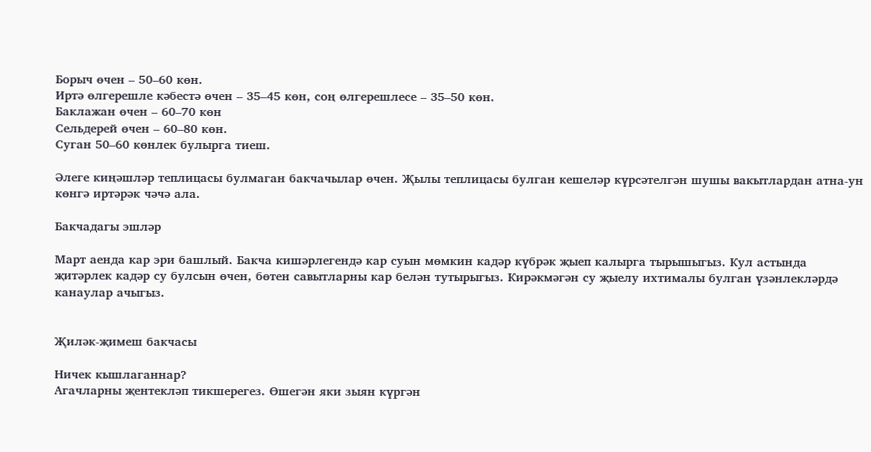Борыч өчен – 50–60 көн.
Иртә өлгерешле кәбестә өчен – 35–45 көн, соң өлгерешлесе – 35–50 көн.
Баклажан өчен – 60–70 көн
Сельдерей өчен – 60–80 көн.
Суган 50–60 көнлек булырга тиеш.

Әлеге киңәшләр теплицасы булмаган бакчачылар өчен. Җылы теплицасы булган кешеләр күрсәтелгән шушы вакытлардан атна-ун көнгә иртәрәк чәчә ала.

Бакчадагы эшләр

Март аенда кар эри башлый. Бакча кишәрлегендә кар суын мөмкин кадәр күбрәк җыеп калырга тырышыгыз. Кул астында җитәрлек кадәр су булсын өчен, бөтен савытларны кар белән тутырыгыз. Кирәкмәгән су җыелу ихтималы булган үзәнлекләрдә канаулар ачыгыз.


Җиләк-җимеш бакчасы

Ничек кышлаганнар?
Агачларны җентекләп тикшерегез. Өшегән яки зыян күргән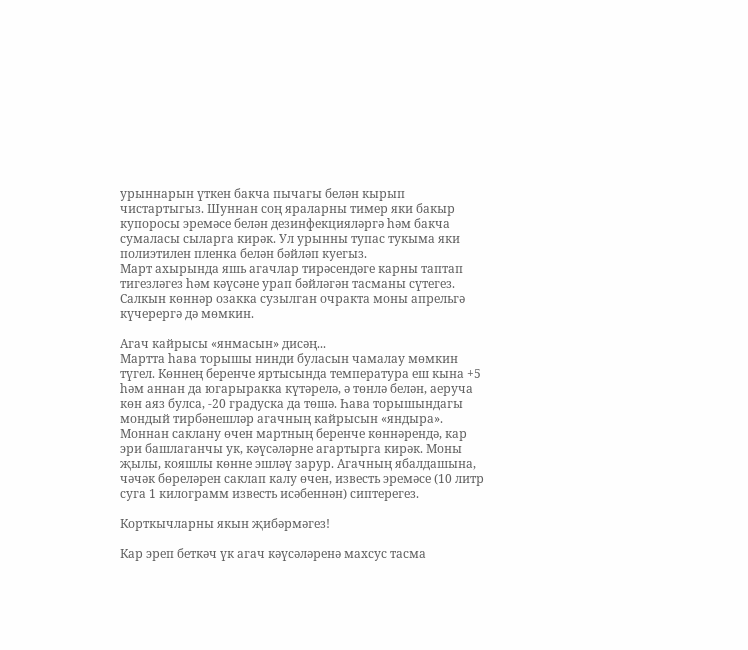урыннарын үткен бакча пычагы белән кырып чистартыгыз. Шуннан соң яраларны тимер яки бакыр купоросы эремәсе белән дезинфекцияләргә һәм бакча сумаласы сыларга кирәк. Ул урынны тупас тукыма яки полиэтилен пленка белән бәйләп куегыз.
Март ахырында яшь агачлар тирәсендәге карны таптап тигезләгез һәм кәүсәне урап бәйләгән тасманы сүтегез. Салкын көннәр озакка сузылган очракта моны апрельгә күчерергә дә мөмкин.

Агач кайрысы «янмасын» дисәң...
Мартта һава торышы нинди буласын чамалау мөмкин түгел. Көннең беренче яртысында температура еш кына +5 һәм аннан да югарыракка күтәрелә, ә төнлә белән, аеруча көн аяз булса, -20 градуска да төшә. Һава торышындагы мондый тирбәнешләр агачның кайрысын «яндыра».
Моннан саклану өчен мартның беренче көннәрендә, кар эри башлаганчы ук, кәүсәләрне агартырга кирәк. Моны җылы, кояшлы көнне эшләү зарур. Агачның ябалдашына, чәчәк бөреләрен саклап калу өчен, известь эремәсе (10 литр суга 1 килограмм известь исәбеннән) сиптерегез.

Корткычларны якын җибәрмәгез!

Кар эреп беткәч үк агач кәүсәләренә махсус тасма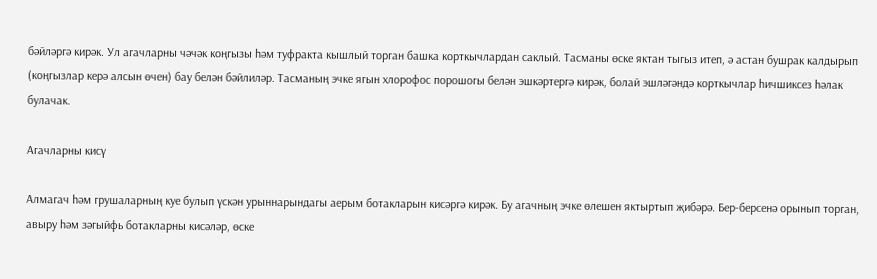бәйләргә кирәк. Ул агачларны чәчәк коңгызы һәм туфракта кышлый торган башка корткычлардан саклый. Тасманы өске яктан тыгыз итеп, ә астан бушрак калдырып (коңгызлар керә алсын өчен) бау белән бәйлиләр. Тасманың эчке ягын хлорофос порошогы белән эшкәртергә кирәк, болай эшләгәндә корткычлар һичшиксез һәлак булачак.

Агачларны кисү

Алмагач һәм грушаларның куе булып үскән урыннарындагы аерым ботакларын кисәргә кирәк. Бу агачның эчке өлешен яктыртып җибәрә. Бер-берсенә орынып торган, авыру һәм зәгыйфь ботакларны кисәләр, өске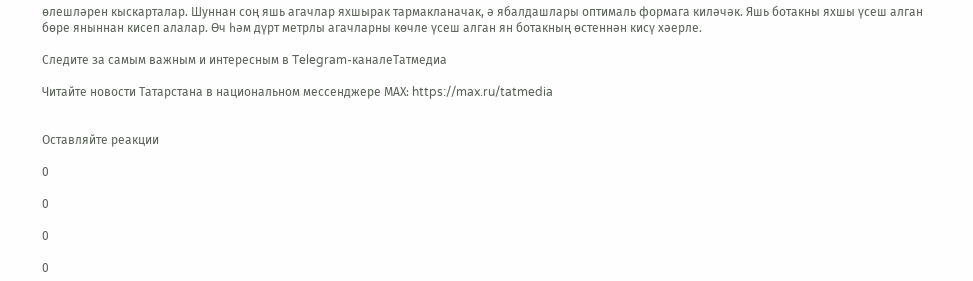өлешләрен кыскарталар. Шуннан соң яшь агачлар яхшырак тармакланачак, ә ябалдашлары оптималь формага киләчәк. Яшь ботакны яхшы үсеш алган бөре яныннан кисеп алалар. Өч һәм дүрт метрлы агачларны көчле үсеш алган ян ботакның өстеннән кисү хәерле.

Следите за самым важным и интересным в Telegram-каналеТатмедиа

Читайте новости Татарстана в национальном мессенджере MАХ: https://max.ru/tatmedia


Оставляйте реакции

0

0

0

0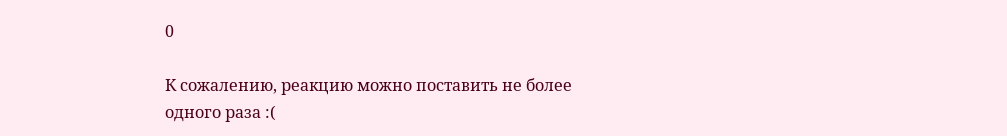0

К сожалению, реакцию можно поставить не более одного раза :(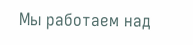Мы работаем над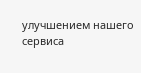улучшением нашего сервиса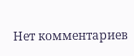Нет комментариев